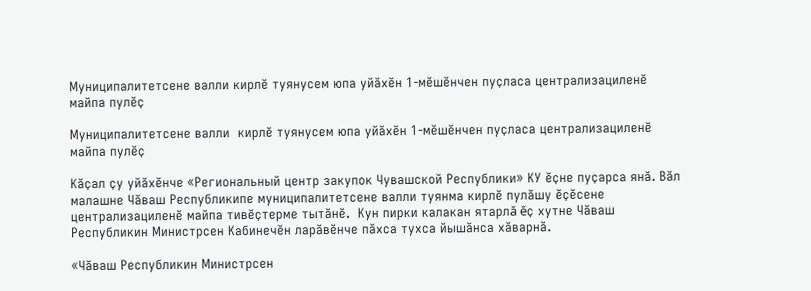Муниципалитетсене валли кирлĕ туянусем юпа уйăхĕн 1-мӗшӗнчен пуҫласа централизациленӗ майпа пулĕҫ

Муниципалитетсене валли  кирлĕ туянусем юпа уйăхĕн 1-мӗшӗнчен пуҫласа централизациленӗ майпа пулĕҫ

Кăҫал ҫу уйăхĕнче «Региональный центр закупок Чувашской Республики» КУ ĕҫне пуҫарса янă. Вăл малашне Чăваш Республикипе муниципалитетсене валли туянма кирлĕ пулăшу ĕҫĕсене централизациленĕ майпа тивĕҫтерме тытăнĕ.  Кун пирки калакан ятарлă ĕҫ хутне Чăваш Республикин Министрсен Кабинечĕн ларăвĕнче пăхса тухса йышăнса хăварнă.

«Чăваш Республикин Министрсен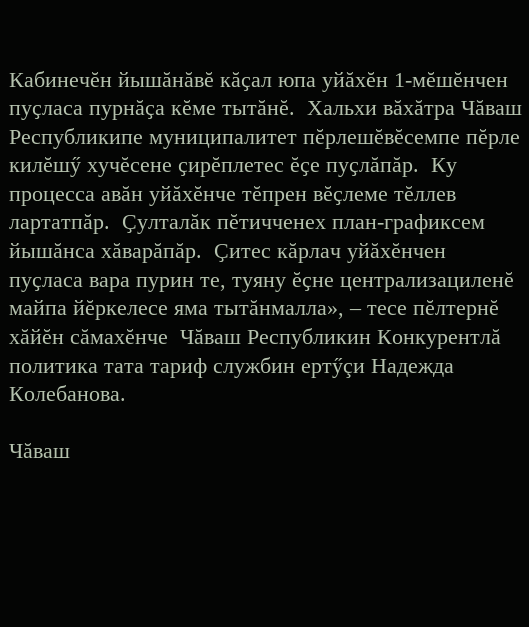Кабинечĕн йышăнăвĕ кăҫал юпа уйăхĕн 1-мĕшĕнчен пуҫласа пурнăҫа кĕме тытăнĕ.  Хальхи вăхăтра Чăваш Республикипе муниципалитет пĕрлешĕвĕсемпе пĕрле  килĕшӳ хучĕсене ҫирĕплетес ĕҫе пуҫлăпăр.  Ку процесса авăн уйăхĕнче тĕпрен вĕҫлеме тĕллев лартатпăр.  Ҫулталăк пĕтичченех план-графиксем йышăнса хăварăпăр.  Ҫитес кăрлач уйăхĕнчен пуҫласа вара пурин те, туяну ĕҫне централизациленĕ майпа йĕркелесе яма тытăнмалла», – тесе пĕлтернĕ хăйĕн сăмахĕнче  Чăваш Республикин Конкурентлă политика тата тариф службин ертӳçи Надежда Колебанова.

Чăваш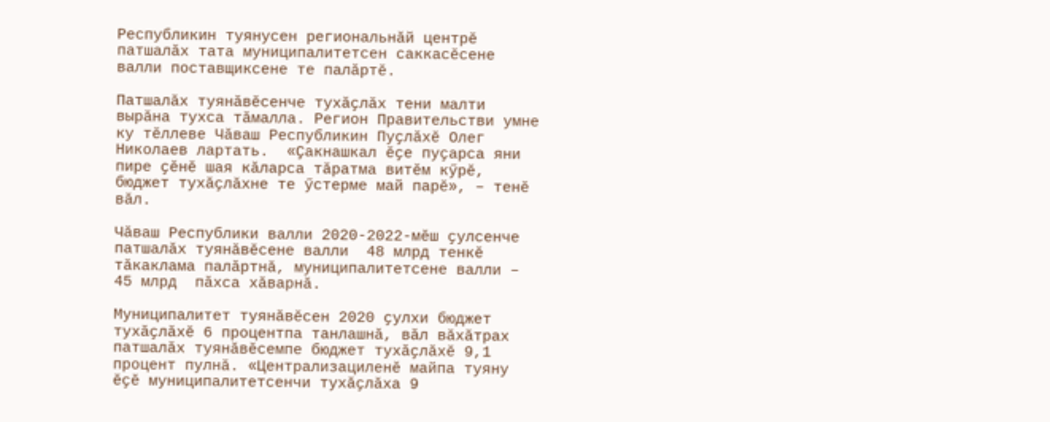Республикин туянусен региональнăй центрĕ  патшалăх тата муниципалитетсен саккасĕсене валли поставщиксене те палăртĕ.

Патшалăх туянăвĕсенче тухăҫлăх тени малти вырăна тухса тăмалла. Регион Правительстви умне ку тĕллеве Чăваш Республикин Пуҫлăхĕ Олег Николаев лартать.  «Ҫакнашкал ĕҫе пуҫарса яни пире ҫĕнĕ шая кăларса тăратма витĕм кӳрĕ, бюджет тухăҫлăхне те ӳстерме май парĕ», – тенĕ вăл.

Чăваш Республики валли 2020-2022-мĕш ҫулсенче патшалăх туянăвĕсене валли  48 млрд тенкĕ тăкаклама палăртнă, муниципалитетсене валли – 45 млрд  пăхса хăварнă.

Муниципалитет туянăвĕсен 2020 ҫулхи бюджет тухăҫлăхĕ 6 процентпа танлашнă, вăл вăхăтрах  патшалăх туянăвĕсемпе бюджет тухăҫлăхĕ 9,1 процент пулнă. «Централизациленĕ майпа туяну ĕҫĕ муниципалитетсенчи тухăҫлăха 9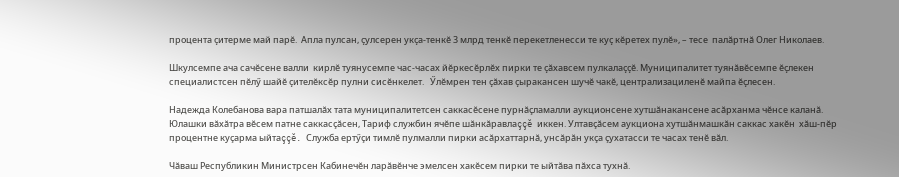процента ҫитерме май парĕ.  Апла пулсан, ҫулсерен укҫа-тенкĕ 3 млрд тенкĕ перекетленесси те куҫ кĕретех пулĕ», – тесе  палăртнă Олег Николаев.

Шкулсемпе ача сачĕсене валли  кирлĕ туянусемпе час-часах йĕркесĕрлĕх пирки те ҫăхавсем пулкалаҫҫĕ. Муниципалитет туянăвĕсемпе ĕҫлекен специалистсен пĕлӳ шайĕ ҫителĕксĕр пулни сисĕнкелет.   Ӳлĕмрен тен ҫăхав ҫыракансен шучĕ чакĕ, централизациленĕ майпа ĕҫлесен.

Надежда Колебанова вара патшалăх тата муниципалитетсен саккасĕсене пурнăçламалли аукционсене хутшăнакансене асăрханма чĕнсе каланă. Юлашки вăхăтра вĕсем патне саккасçăсен, Тариф службин ячĕпе шăнкăравлаççĕ иккен. Ултавçăсем аукциона хутшăнмашкăн саккас хакĕн  хăш-пĕр процентне куçарма ыйтаççĕ. Служба ертӳçи тимлĕ пулмалли пирки асăрхаттарнă, унсăрăн укçа çухатасси те часах тенĕ вăл.

Чăваш Республикин Министрсен Кабинечĕн ларăвĕнче эмелсен хакĕсем пирки те ыйтăва пăхса тухнă.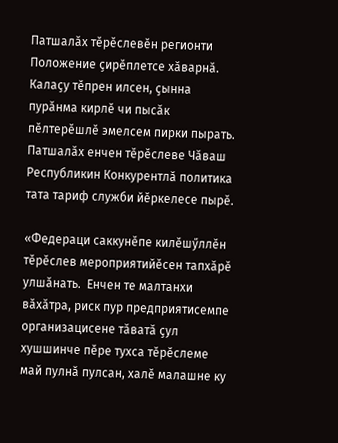Патшалăх тĕрĕслевĕн регионти Положение ҫирĕплетсе хăварнă.  Калаҫу тĕпрен илсен, ҫынна пурăнма кирлĕ чи пысăк пĕлтерĕшлĕ эмелсем пирки пырать.      Патшалăх енчен тĕрĕслеве Чăваш Республикин Конкурентлă политика тата тариф служби йĕркелесе пырĕ.

«Федераци саккунĕпе килĕшӳллĕн тĕрĕслев мероприятийĕсен тапхăрĕ улшăнать.  Енчен те малтанхи вăхăтра, риск пур предприятисемпе организацисене тăватă ҫул хушшинче пĕре тухса тĕрĕслеме май пулнă пулсан, халĕ малашне ку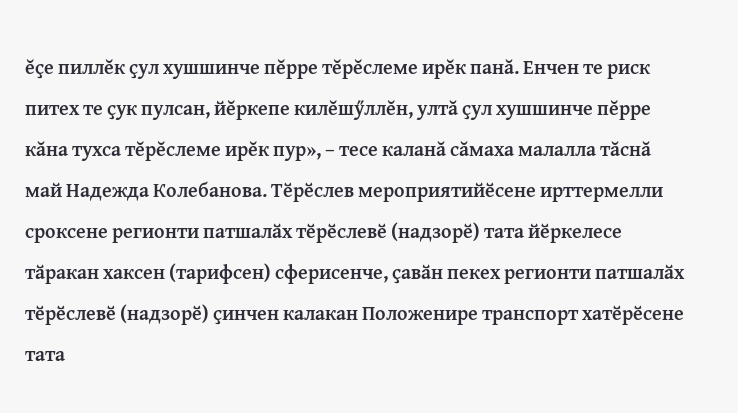ĕҫе пиллĕк ҫул хушшинче пĕрре тĕрĕслеме ирĕк панă. Енчен те риск питех те ҫук пулсан, йĕркепе килĕшӳллĕн, ултă ҫул хушшинче пĕрре кăна тухса тĕрĕслеме ирĕк пур», – тесе каланă сăмаха малалла тăснă май Надежда Колебанова. Тӗрӗслев мероприятийӗсене ирттермелли сроксене регионти патшалӑх тӗрӗслевӗ (надзорӗ) тата йӗркелесе тӑракан хаксен (тарифсен) сферисенче, ҫавӑн пекех регионти патшалӑх тӗрӗслевӗ (надзорӗ) ҫинчен калакан Положенире транспорт хатӗрӗсене тата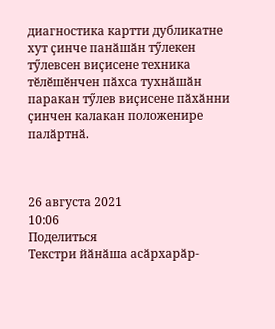диагностика картти дубликатне хут ҫинче панӑшӑн тӳлекен тӳлевсен виҫисене техника тӗлӗшӗнчен пӑхса тухнӑшӑн паракан тӳлев виҫисене пӑхӑнни ҫинчен калакан положенире палӑртнӑ.



26 августа 2021
10:06
Поделиться
Текстри йӑнӑша асӑрхарӑр-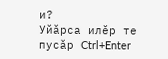и?
Уйӑрса илӗр те пусӑр Ctrl+Enter